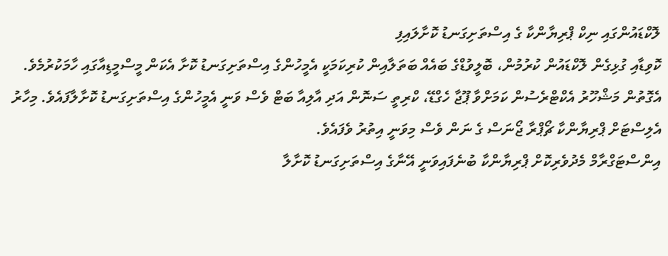ލޮކްޑައުންގައި ނިކް ޕްރިޔާންކާ ގެ އިސްތަށިގަނޑު ކޮށާލައިފި
ކޮވިޑާއި ގުޅިގެން ލޮކްޑައުން ކުރުމުން، ބޮލީވުޑްގެ ބައެއް ބަތަލާއިން ކުރިކަމަކީ އެމީހުންގެ އިސްތަށިގަނޑު ކޮށާ އެކަން މީސްމީޑިއާގައި ހާމަކުރުމެވެ.
އެގޮތުން މަޝްހޫރު އެކްޓްރެސުން ކަމަށްވާ ޕޫޖާ ހެގްޑޭ، ކްރިތީ ސަނޮން އަދި އާލިއާ ބަޓް ވެސް ވަނީ އެމީހުންގެ އިސްތަށިގަނޑު ކޮށާލާފައެވެ. މިހާރު އެލިސްޓަށް ޕްރިޔާންކާ ޗޯޕްރާ ޖޯނަސް ގެ ނަން ވެސް މިވަނީ އިތުރު ވެފައެވެ.
އިންސްޓަގްރާމް މެދުވެރިކޮށް ޕްރިޔާންކާ ބުނެފައިވަނީ އޭނާގެ އިސްތަށިގަނޑު ކޮށާލާ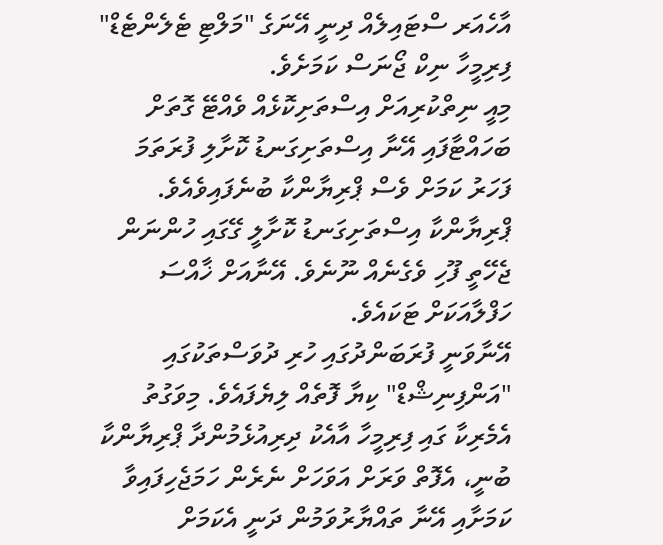އާހެއަރ ސްޓައިލެއް ދިނީ އޭނަގެ "މަލްޓި ޓެލެންޓެޑް" ފިރިމީހާ ނިކް ޖޯނަސް ކަމަށެވެ.
މިއީ ނިތްކުރިއަށް އިސްތަށިކޮޅެއް ވެއްޓޭ ގޮތަށް ބަހައްޓާފައި އޭނާ އިސްތަށިގަނޑު ކޮށާލި ފުރަތަމަ ފަހަރު ކަމަށް ވެސް ޕްރިޔާންކާ ބުނެފައިވެއެވެ.
ޕްރިޔާންކާ އިސްތަށިގަނޑު ކޮށާލީ ގޭގައި ހުންނަން ޖެހޭތީ ފޫހި ވެގެނެއް ނޫނެވެ. އޭނާއަށް ޚާއްސަ ހަފްލާއަކަށް ޓަކައެވެ.
އޭނާވަނީ ފުރަބަންދުގައި ހުރި ދުވަސްތަކުގައި "އަންފިނިޝްޑް" ކިޔާ ފޮތެއް ލިޔެފައެވެ. މިވަގުތު އެމެރިކާ ގައި ފިރިމީހާ އާއެކު ދިރިއުޅެމުންދާ ޕްރިޔާންކާ ބުނީ، އެފޮތް ވަރަށް އަވަހަށް ނެރެން ހަމަޖެހިފައިވާ ކަމަށާއި އޭނާ ތައްޔާރުވަމުން ދަނީ އެކަމަށް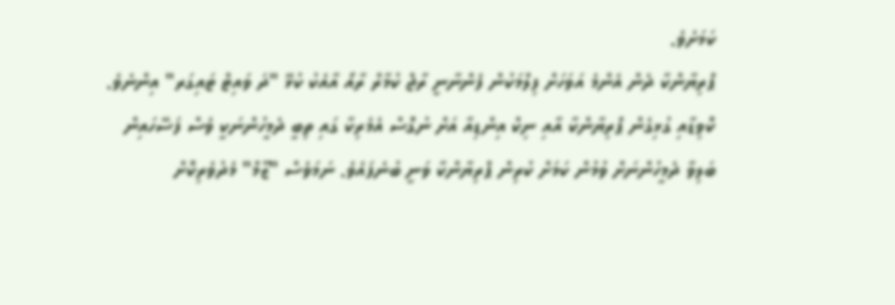ކަމަށެވެ.
ޕްރިޔާންކާ ދެން އެންމެ އަވަހަށް ފިލްމަކުން ފެންނާނީ ރާޖް ކުމާރް ރާއޯ އާއެކު ކުޅޭ "ދަ ވައިޓް ޓައިގަރ" އިންނެވެ.
ކޮވިޑާއި ގުޅިގެން ޕްރިޔާންކާ އާއި ނިކް އިންޑިއާ އަށް ނުގޮސް އެމެރިކާ ގައި ތިބީ ދެމީހުންނަކީ ވެސް ފަސޭހައިން ބަލިވާ ދެމީހުންނަށް ވުމުން ކަމަށް ކުރިން ޕްރިޔާންކާ ވަނީ ބުނެފައެވެ. ނަމަވެސް "ޒޫމް" މެދުވެރިކޮށް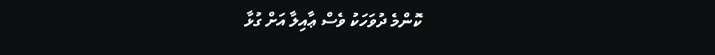ކޮންމެ ދުވަހަކު ވެސް ޢާއިލާ އަށް ގުޅާ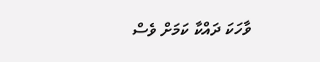ވާހަކަ ދައްކާ ކަމަށް ވެސް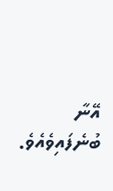އޭނާ ބުނެފައިވެއެވެ.